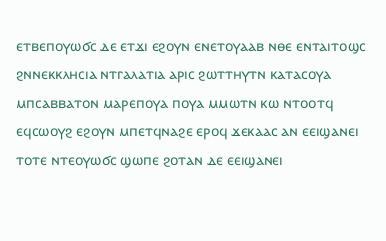ⲉⲧⲃⲉⲡⲟⲩⲱϭⲥ ⲇⲉ ⲉⲧϫⲓ ⲉϩⲟⲩⲛ ⲉⲛⲉⲧⲟⲩⲁⲁⲃ ⲛⲑⲉ ⲉⲛⲧⲁⲓⲧⲟϣⲥ ϩⲛⲛⲉⲕⲕⲗⲏⲥⲓⲁ ⲛⲧⲅⲁⲗⲁⲧⲓⲁ ⲁⲣⲓⲥ ϩⲱⲧⲧⲏⲩⲧⲛ ⲕⲁⲧⲁⲥⲟⲩⲁ ⲙⲡⲥⲁⲃⲃⲁⲧⲟⲛ ⲙⲁⲣⲉⲡⲟⲩⲁ ⲡⲟⲩⲁ ⲙⲙⲱⲧⲛ ⲕⲱ ⲛⲧⲟⲟⲧϥ ⲉϥⲥⲱⲟⲩϩ ⲉϩⲟⲩⲛ ⲙⲡⲉⲧϥⲛⲁϩⲉ ⲉⲣⲟϥ ϫⲉⲕⲁⲁⲥ ⲁⲛ ⲉⲉⲓϣⲁⲛⲉⲓ ⲧⲟⲧⲉ ⲛⲧⲉⲟⲩⲱϭⲥ ϣⲱⲡⲉ ϩⲟⲧⲁⲛ ⲇⲉ ⲉⲉⲓϣⲁⲛⲉⲓ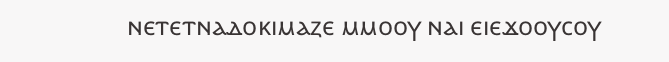ⲛⲉⲧⲉⲧⲛⲁⲇⲟⲕⲓⲙⲁⲍⲉ ⲙⲙⲟⲟⲩ ⲛⲁⲓ ⲉⲓⲉϫⲟⲟⲩⲥⲟⲩ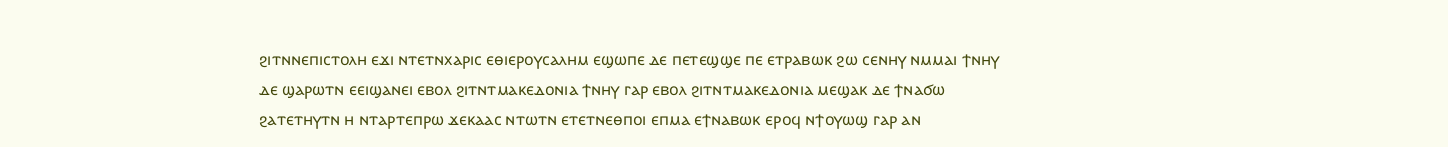ϩⲓⲧⲛⲛⲉⲡⲓⲥⲧⲟⲗⲏ ⲉϫⲓ ⲛⲧⲉⲧⲛⲭⲁⲣⲓⲥ ⲉⲑⲓⲉⲣⲟⲩⲥⲁⲗⲏⲙ ⲉϣⲱⲡⲉ ⲇⲉ ⲡⲉⲧⲉϣϣⲉ ⲡⲉ ⲉⲧⲣⲁⲃⲱⲕ ϩⲱ ⲥⲉⲛⲏⲩ ⲛⲙⲙⲁⲓ ϯⲛⲏⲩ ⲇⲉ ϣⲁⲣⲱⲧⲛ ⲉⲉⲓϣⲁⲛⲉⲓ ⲉⲃⲟⲗ ϩⲓⲧⲛⲧⲙⲁⲕⲉⲇⲟⲛⲓⲁ ϯⲛⲏⲩ ⲅⲁⲣ ⲉⲃⲟⲗ ϩⲓⲧⲛⲧⲙⲁⲕⲉⲇⲟⲛⲓⲁ ⲙⲉϣⲁⲕ ⲇⲉ ϯⲛⲁϭⲱ ϩⲁⲧⲉⲧⲏⲩⲧⲛ ⲏ ⲛⲧⲁⲣⲧⲉⲡⲣⲱ ϫⲉⲕⲁⲁⲥ ⲛⲧⲱⲧⲛ ⲉⲧⲉⲧⲛⲉⲑⲡⲟⲓ ⲉⲡⲙⲁ ⲉϯⲛⲁⲃⲱⲕ ⲉⲣⲟϥ ⲛϯⲟⲩⲱϣ ⲅⲁⲣ ⲁⲛ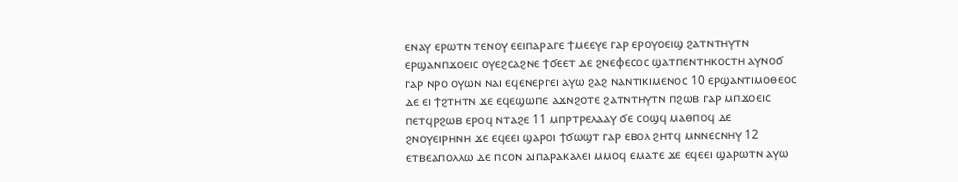ⲉⲛⲁⲩ ⲉⲣⲱⲧⲛ ⲧⲉⲛⲟⲩ ⲉⲉⲓⲡⲁⲣⲁⲅⲉ ϯⲙⲉⲉⲩⲉ ⲅⲁⲣ ⲉⲣⲟⲩⲟⲉⲓϣ ϩⲁⲧⲛⲧⲏⲩⲧⲛ ⲉⲣϣⲁⲛⲡϫⲟⲉⲓⲥ ⲟⲩⲉϩⲥⲁϩⲛⲉ ϯϭⲉⲉⲧ ⲇⲉ ϩⲛⲉⲫⲉⲥⲟⲥ ϣⲁⲧⲡⲉⲛⲧⲏⲕⲟⲥⲧⲏ ⲁⲩⲛⲟϭ ⲅⲁⲣ ⲛⲣⲟ ⲟⲩⲱⲛ ⲛⲁⲓ ⲉϥⲉⲛⲉⲣⲅⲉⲓ ⲁⲩⲱ ϩⲁϩ ⲛⲁⲛⲧⲓⲕⲓⲙⲉⲛⲟⲥ 10 ⲉⲣϣⲁⲛⲧⲓⲙⲟⲑⲉⲟⲥ ⲇⲉ ⲉⲓ ϯϩⲧⲏⲧⲛ ϫⲉ ⲉϥⲉϣⲱⲡⲉ ⲁϫⲛϩⲟⲧⲉ ϩⲁⲧⲛⲧⲏⲩⲧⲛ ⲡϩⲱⲃ ⲅⲁⲣ ⲙⲡϫⲟⲉⲓⲥ ⲡⲉⲧϥⲣϩⲱⲃ ⲉⲣⲟϥ ⲛⲧⲁϩⲉ 11 ⲙⲡⲣⲧⲣⲉⲗⲁⲁⲩ ϭⲉ ⲥⲟϣϥ ⲙⲁⲑⲡⲟϥ ⲇⲉ ϩⲛⲟⲩⲉⲓⲣⲏⲛⲏ ϫⲉ ⲉϥⲉⲉⲓ ϣⲁⲣⲟⲓ ϯϭⲱϣⲧ ⲅⲁⲣ ⲉⲃⲟⲗ ϩⲏⲧϥ ⲙⲛⲛⲉⲥⲛⲏⲩ 12 ⲉⲧⲃⲉⲁⲡⲟⲗⲗⲱ ⲇⲉ ⲡⲥⲟⲛ ⲁⲓⲡⲁⲣⲁⲕⲁⲗⲉⲓ ⲙⲙⲟϥ ⲉⲙⲁⲧⲉ ϫⲉ ⲉϥⲉⲉⲓ ϣⲁⲣⲱⲧⲛ ⲁⲩⲱ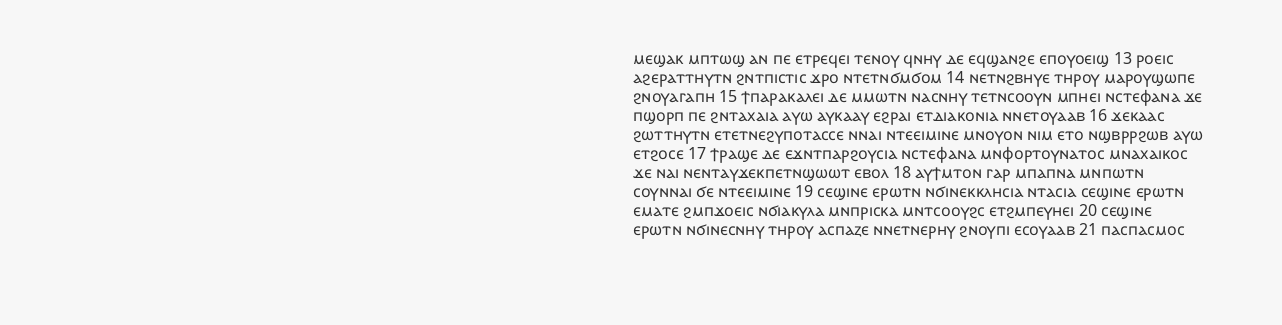ⲙⲉϣⲁⲕ ⲙⲡⲧⲱϣ ⲁⲛ ⲡⲉ ⲉⲧⲣⲉϥⲉⲓ ⲧⲉⲛⲟⲩ ϥⲛⲏⲩ ⲇⲉ ⲉϥϣⲁⲛϩⲉ ⲉⲡⲟⲩⲟⲉⲓϣ 13 ⲣⲟⲉⲓⲥ ⲁϩⲉⲣⲁⲧⲧⲏⲩⲧⲛ ϩⲛⲧⲡⲓⲥⲧⲓⲥ ϫⲣⲟ ⲛⲧⲉⲧⲛϭⲙϭⲟⲙ 14 ⲛⲉⲧⲛϩⲃⲏⲩⲉ ⲧⲏⲣⲟⲩ ⲙⲁⲣⲟⲩϣⲱⲡⲉ ϩⲛⲟⲩⲁⲅⲁⲡⲏ 15 ϯⲡⲁⲣⲁⲕⲁⲗⲉⲓ ⲇⲉ ⲙⲙⲱⲧⲛ ⲛⲁⲥⲛⲏⲩ ⲧⲉⲧⲛⲥⲟⲟⲩⲛ ⲙⲡⲏⲉⲓ ⲛⲥⲧⲉⲫⲁⲛⲁ ϫⲉ ⲡϣⲟⲣⲡ ⲡⲉ ϩⲛⲧⲁⲭⲁⲓⲁ ⲁⲩⲱ ⲁⲩⲕⲁⲁⲩ ⲉϩⲣⲁⲓ ⲉⲧⲇⲓⲁⲕⲟⲛⲓⲁ ⲛⲛⲉⲧⲟⲩⲁⲁⲃ 16 ϫⲉⲕⲁⲁⲥ ϩⲱⲧⲧⲏⲩⲧⲛ ⲉⲧⲉⲧⲛⲉϩⲩⲡⲟⲧⲁⲥⲥⲉ ⲛⲛⲁⲓ ⲛⲧⲉⲉⲓⲙⲓⲛⲉ ⲙⲛⲟⲩⲟⲛ ⲛⲓⲙ ⲉⲧⲟ ⲛϣⲃⲣⲣϩⲱⲃ ⲁⲩⲱ ⲉⲧϩⲟⲥⲉ 17 ϯⲣⲁϣⲉ ⲇⲉ ⲉϫⲛⲧⲡⲁⲣϩⲟⲩⲥⲓⲁ ⲛⲥⲧⲉⲫⲁⲛⲁ ⲙⲛⲫⲟⲣⲧⲟⲩⲛⲁⲧⲟⲥ ⲙⲛⲁⲭⲁⲓⲕⲟⲥ ϫⲉ ⲛⲁⲓ ⲛⲉⲛⲧⲁⲩϫⲉⲕⲡⲉⲧⲛϣⲱⲱⲧ ⲉⲃⲟⲗ 18 ⲁⲩϯⲙⲧⲟⲛ ⲅⲁⲣ ⲙⲡⲁⲡⲛⲁ ⲙⲛⲡⲱⲧⲛ ⲥⲟⲩⲛⲛⲁⲓ ϭⲉ ⲛⲧⲉⲉⲓⲙⲓⲛⲉ 19 ⲥⲉϣⲓⲛⲉ ⲉⲣⲱⲧⲛ ⲛϭⲓⲛⲉⲕⲕⲗⲏⲥⲓⲁ ⲛⲧⲁⲥⲓⲁ ⲥⲉϣⲓⲛⲉ ⲉⲣⲱⲧⲛ ⲉⲙⲁⲧⲉ ϩⲙⲡϫⲟⲉⲓⲥ ⲛϭⲓⲁⲕⲩⲗⲁ ⲙⲛⲡⲣⲓⲥⲕⲁ ⲙⲛⲧⲥⲟⲟⲩϩⲥ ⲉⲧϩⲙⲡⲉⲩⲏⲉⲓ 20 ⲥⲉϣⲓⲛⲉ ⲉⲣⲱⲧⲛ ⲛϭⲓⲛⲉⲥⲛⲏⲩ ⲧⲏⲣⲟⲩ ⲁⲥⲡⲁⲍⲉ ⲛⲛⲉⲧⲛⲉⲣⲏⲩ ϩⲛⲟⲩⲡⲓ ⲉⲥⲟⲩⲁⲁⲃ 21 ⲡⲁⲥⲡⲁⲥⲙⲟⲥ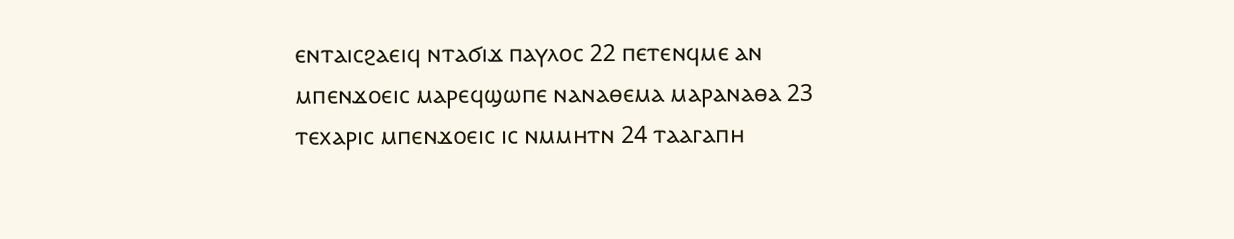ⲉⲛⲧⲁⲓⲥϩⲁⲉⲓϥ ⲛⲧⲁϭⲓϫ ⲡⲁⲩⲗⲟⲥ 22 ⲡⲉⲧⲉⲛϥⲙⲉ ⲁⲛ ⲙⲡⲉⲛϫⲟⲉⲓⲥ ⲙⲁⲣⲉϥϣⲱⲡⲉ ⲛⲁⲛⲁⲑⲉⲙⲁ ⲙⲁⲣⲁⲛⲁⲑⲁ 23 ⲧⲉⲭⲁⲣⲓⲥ ⲙⲡⲉⲛϫⲟⲉⲓⲥ ⲓⲥ ⲛⲙⲙⲏⲧⲛ 24 ⲧⲁⲁⲅⲁⲡⲏ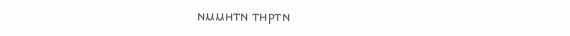ⲛⲙⲙⲏⲧⲛ ⲧⲏⲣⲧⲛ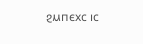ϩⲙⲡⲉⲭⲥ ⲓⲥ